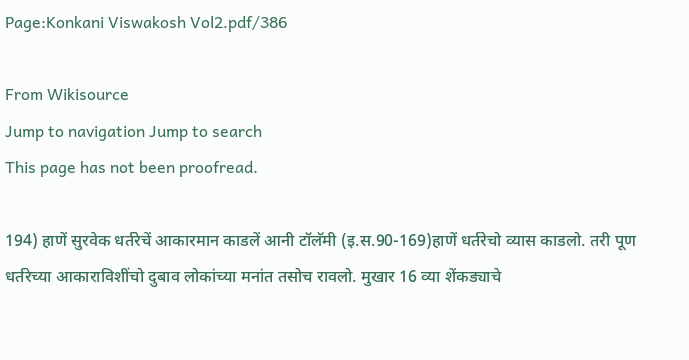Page:Konkani Viswakosh Vol2.pdf/386

From Wikisource
Jump to navigation Jump to search
This page has not been proofread.

194) हाणें सुरवेक धर्तरेचें आकारमान काडलें आनी टॉलॅमी (इ.स.90-169)हाणें धर्तरेचो व्यास काडलो. तरी पूण धर्तरेच्या आकाराविशींचो दुबाव लोकांच्या मनांत तसोच रावलो. मुखार 16 व्या शेंकड्याचे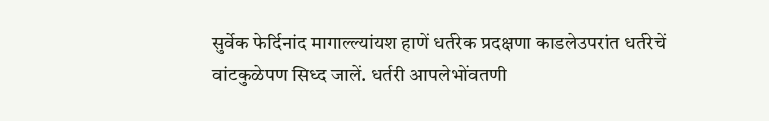सुर्वेक फेर्दिनांद मागाल्ल्यांयश हाणें धर्तरेक प्रदक्षणा काडलेउपरांत धर्तरेचें वांटकुळेपण सिध्द जालें. धर्तरी आपलेभोंवतणी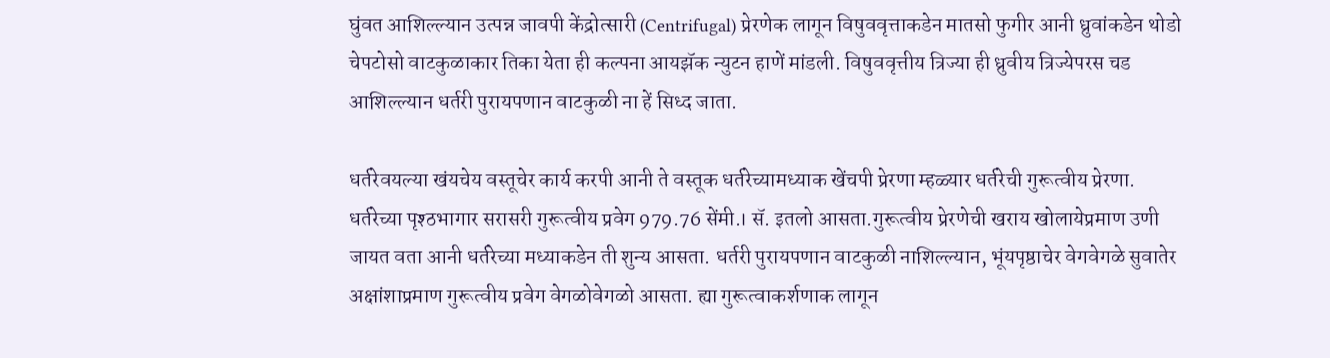घुंवत आशिल्ल्यान उत्पन्न जावपी केंद्रोत्सारी (Centrifugal) प्रेरणेक लागून विषुववृत्ताकडेन मातसो फुगीर आनी ध्रुवांकडेन थोडो चेपटोसो वाटकुळाकार तिका येता ही कल्पना आयझॅक न्युटन हाणें मांडली. विषुववृत्तीय त्रिज्या ही ध्रुवीय त्रिज्येपरस चड आशिल्ल्यान धर्तरी पुरायपणान वाटकुळी ना हें सिध्द जाता.

धर्तरेवयल्या खंयचेय वस्तूचेर कार्य करपी आनी ते वस्तूक धर्तरेच्यामध्याक खेंचपी प्रेरणा म्हळ्यार धर्तरेची गुरूत्वीय प्रेरणा. धर्तरेच्या पृश्ठभागार सरासरी गुरूत्वीय प्रवेग 979.76 सेंमी.। सॅ. इतलो आसता.गुरूत्वीय प्रेरणेची खराय खोलायेप्रमाण उणी जायत वता आनी धर्तरेच्या मध्याकडेन ती शुन्य आसता. धर्तरी पुरायपणान वाटकुळी नाशिल्ल्यान, भूंयपृष्ठाचेर वेगवेगळे सुवातेर अक्षांशाप्रमाण गुरूत्वीय प्रवेग वेगळोवेगळो आसता. ह्या गुरूत्वाकर्शणाक लागून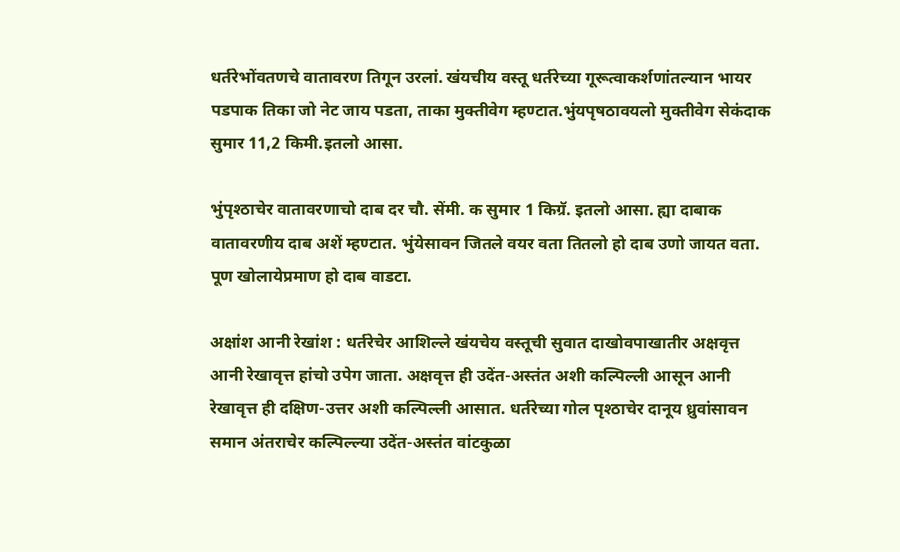धर्तरेभोंवतणचे वातावरण तिगून उरलां. खंयचीय वस्तू धर्तरेच्या गूरूत्वाकर्शणांतल्यान भायर पडपाक तिका जो नेट जाय पडता, ताका मुक्तीवेग म्हण्टात.भुंयपृषठावयलो मुक्तीवेग सेकंदाक सुमार 11,2 किमी.इतलो आसा.

भुंपृश्ठाचेर वातावरणाचो दाब दर चौ. सेंमी. क सुमार 1 किग्रॅ. इतलो आसा. ह्या दाबाक वातावरणीय दाब अशें म्हण्टात. भुंयेसावन जितले वयर वता तितलो हो दाब उणो जायत वता. पूण खोलायेप्रमाण हो दाब वाडटा.

अक्षांश आनी रेखांश : धर्तरेचेर आशिल्ले खंयचेय वस्तूची सुवात दाखोवपाखातीर अक्षवृत्त आनी रेखावृत्त हांचो उपेग जाता. अक्षवृत्त ही उदेंत-अस्तंत अशी कल्पिल्ली आसून आनी रेखावृत्त ही दक्षिण-उत्तर अशी कल्पिल्ली आसात. धर्तरेच्या गोल पृश्ठाचेर दानूय ध्रुवांसावन समान अंतराचेर कल्पिल्ल्या उदेंत-अस्तंत वांटकुळा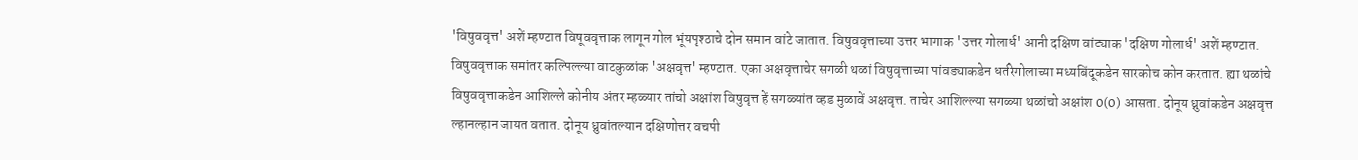'विषुववृत्त' अशें म्हण्टात विषूववृत्ताक लागून गोल भूंयपृश्ठाचे दोन समान वांटे जातात. विषुववृत्ताच्या उत्तर भागाक 'उत्तर गोलार्ध' आनी दक्षिण वांट्याक 'दक्षिण गोलार्ध' अशें म्हण्टात. विषुववृत्ताक समांतर कल्पिल्ल्या वाटकुळांक 'अक्षवृत्त' म्हण्टात. एका अक्षवृत्ताचेर सगळी थळां विषुवृत्ताच्या पांवड्याकडेन धर्तरेगोलाच्या मध्यबिंदूकडेन सारकोच कोन करतात. ह्या थळांचे विषुववृत्ताकडेन आशिल्ले कोनीय अंतर म्हळ्यार तांचो अक्षांश विषुवृत्त हें सगळ्यांत व्हड मुळावें अक्षवृत्त. ताचेर आशिल्ल्या सगळ्या थळांचो अक्षांश 0(0) आसता. दोनूय ध्रुवांकडेन अक्षवृत्त ल्हानल्हान जायत वतात. दोनूय ध्रुवांतल्यान दक्षिणोत्तर वचपी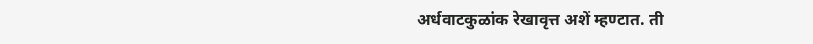अर्धवाटकुळांक रेखावृत्त अशें म्हण्टात. ती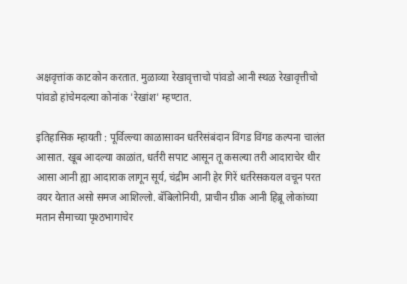अक्षवृत्तांक काटकोन करतात. मुळाव्या रेखावृत्ताचो पांवडो आनी स्थळ रेखावृत्तीचो पांवडो हांचेमदल्या कोनांक 'रेखांश' म्हण्टात.

इतिहासिक म्हायती : पूर्विल्ल्या काळासावन धर्तरेसंबंदान विंगड विंगड कल्पना चालंत आसात. खूब आदल्या काळांत, धर्तरी सपाट आसून तू कसल्या तरी आदाराचेर थीर आसा आनी ह्या आदाराक लागून सूर्य, चंद्रीम आनी हेर गिरें धर्तरेसकयल वचून परत वयर येतात असो समज आशिल्लो. बॅबिलोनियी, प्राचीन ग्रीक आनी हिब्रू लोकांच्या मतान सैमाच्या पृश्ठभागाचेर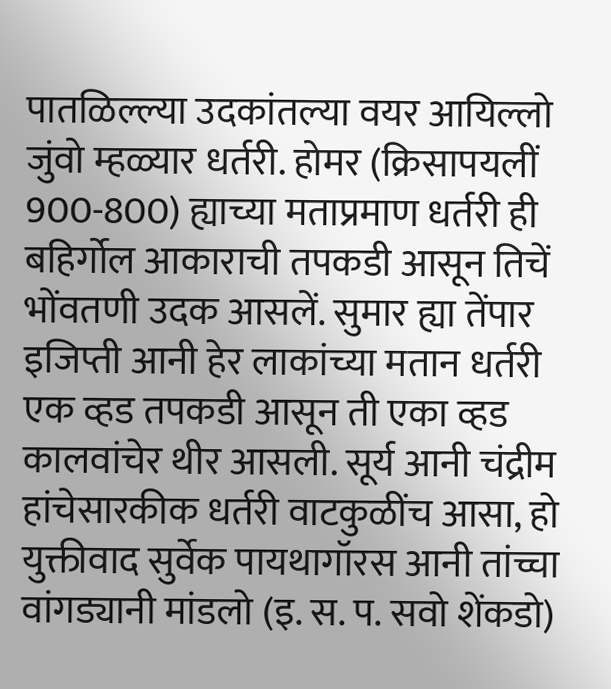पातळिल्ल्या उदकांतल्या वयर आयिल्लो जुंवो म्हळ्यार धर्तरी. होमर (क्रिसापयलीं 900-800) ह्याच्या मताप्रमाण धर्तरी ही बहिर्गोल आकाराची तपकडी आसून तिचें भोंवतणी उदक आसलें. सुमार ह्या तेंपार इजिप्ती आनी हेर लाकांच्या मतान धर्तरी एक व्हड तपकडी आसून ती एका व्हड कालवांचेर थीर आसली. सूर्य आनी चंद्रीम हांचेसारकीक धर्तरी वाटकुळींच आसा, हो युक्तीवाद सुर्वेक पायथागॉरस आनी तांच्चा वांगड्यानी मांडलो (इ. स. प. सवो शेंकडो)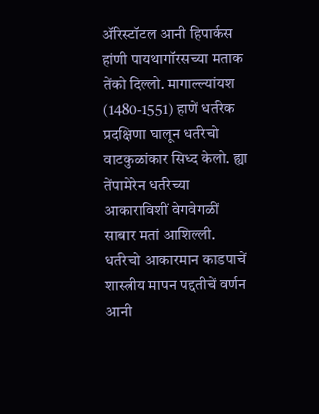ॲरिस्टॉटल आनी हिपार्कस हांणी पायथागॉरसच्या मताक तेंको दिल्लो. मागाल्ल्यांयश (1480-1551) हाणें धर्तरेक प्रदक्षिणा घालून धर्तरेचो वाटकुळांकार सिध्द केलो. ह्या तेंपामेरेन धर्तरेच्या आकाराविशीं वेगवेगळीं साबार मतां आशिल्ली. धर्तरेचो आकारमान काडपाचें शास्त्रीय मापन पद्दतीचें वर्णन आनी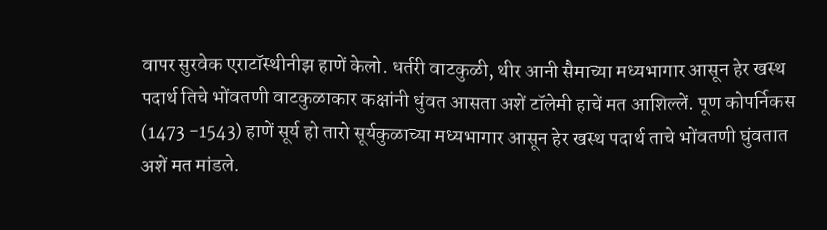वापर सुरवेक एराटॉस्थीनीझ हाणें केलो. धर्तरी वाटकुळी, थीर आनी सैमाच्या मध्यभागार आसून हेर खस्थ पदार्थ तिचे भोंवतणी वाटकुळाकार कक्षांनी धुंवत आसता अशें टॉलेमी हाचें मत आशिल्लें. पूण कोपर्निकस (1473 -1543) हाणें सूर्य हो तारो सूर्यकुळाच्या मध्यभागार आसून हेर खस्थ पदार्थ ताचे भोंवतणी घुंवतात अशें मत मांडले.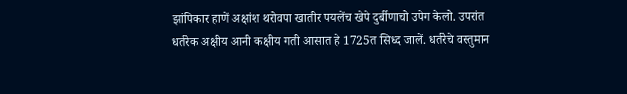झांपिकार हाणें अक्षांश थरोवपा खातीर पयलेंच खेपे दुर्बीणाचो उपेग केलो. उपरांत धर्तरेक अक्षीय आनी कक्षीय गती आसात हे 1725त सिध्द जालें. धर्तरेचे वस्तुमान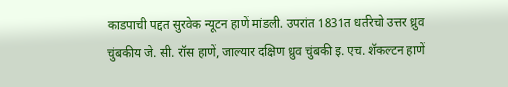काडपाची पद्दत सुरवेक न्यूटन हाणें मांडली. उपरांत 1831त धर्तरेचो उत्तर ध्रुव चुंबकीय जे. सी. रॉस हाणें, जाल्यार दक्षिण ध्रुव चुंबकी इ. एच. शॅकल्टन हाणें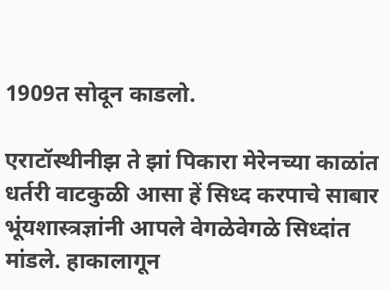1909त सोदून काडलो.

एराटॉस्थीनीझ ते झां पिकारा मेरेनच्या काळांत धर्तरी वाटकुळी आसा हें सिध्द करपाचे साबार भूंयशास्त्रज्ञांनी आपले वेगळेवेगळे सिध्दांत मांडले. हाकालागून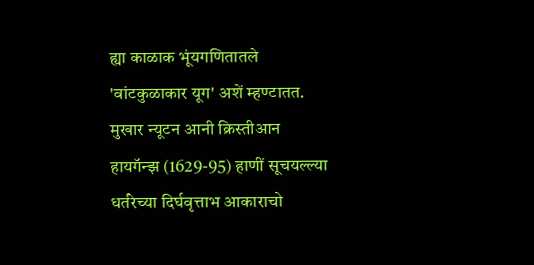ह्या काळाक भूंयगणितातले 'वांटकुळाकार यूग' अशें म्हण्टातत. मुखार न्यूटन आनी क्रिस्तीआन हायगॅन्झ (1629-95) हाणीं सूचयल्ल्या धर्तरेच्या दिर्घवृत्ताभ आकाराचो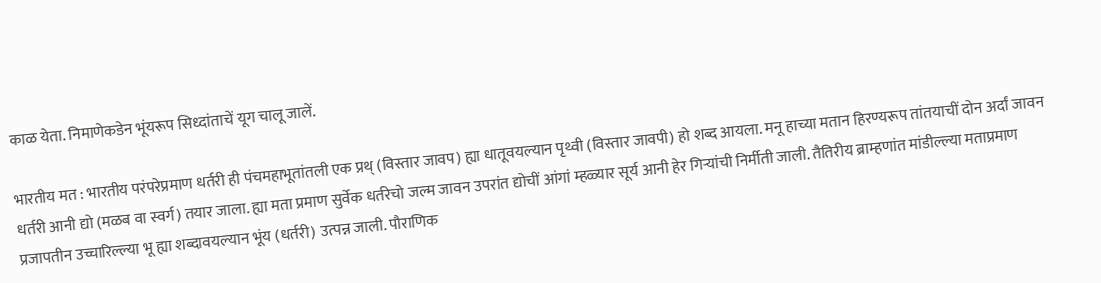काळ येता. निमाणेकडेन भूंयरूप सिध्दांताचें यूग चालू जालें.

भारतीय मत : भारतीय परंपरेप्रमाण धर्तरी ही पंचमहाभूतांतली एक प्रथ् (विस्तार जावप) ह्या धातूवयल्यान पृथ्वी (विस्तार जावपी) हो शब्द आयला. मनू हाच्या मतान हिरण्यरूप तांतयाचीं दोन अर्दां जावन धर्तरी आनी द्यो (मळब वा स्वर्ग) तयार जाला. ह्या मता प्रमाण सुर्वेक धर्तरेचो जल्म जावन उपरांत द्योचीं आंगां म्हळ्यार सूर्य आनी हेर गिऱ्यांची निर्मीती जाली. तैतिरीय ब्राम्हणांत मांडील्ल्या मताप्रमाण प्रजापतीन उच्चारिल्ल्या भू ह्या शब्दावयल्यान भूंय (धर्तरी) उत्पन्न जाली. पौराणिक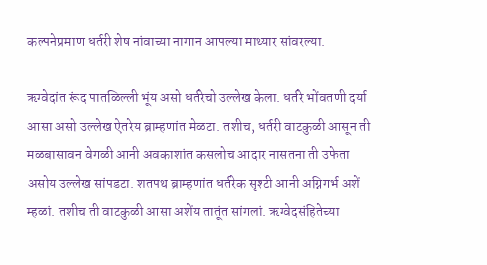कल्पनेप्रमाण धर्तरी शेष नांवाच्या नागान आपल्या माथ्यार सांवरल्या.

ऋग्वेदांत रूंद पातळिल्ली भूंय असो धर्तरेचो उल्लेख केला. धर्तरे भोंवतणी दर्या आसा असो उल्लेख ऐतरेय ब्राम्हणांत मेळटा. तशीच, धर्तरी वाटकुळी आसून ती मळबासावन वेगळी आनी अवकाशांत कसलोच आदार नासतना ती उफेता असोय उल्लेख सांपडटा. शतपथ ब्राम्हणांत धर्तरेक सृश्टी आनी अग्निगर्भ अशें म्हळां. तशीच ती वाटकुळी आसा अशेंय तातूंत सांगलां. ऋग्वेदसंहितेच्या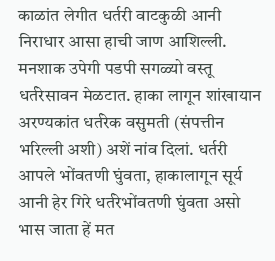काळांत लेगीत धर्तरी वाटकुळी आनी निराधार आसा हाची जाण आशिल्ली. मनशाक उपेगी पडपी सगळ्यो वस्तू धर्तरेसावन मेळटात. हाका लागून शांखायान अरण्यकांत धर्तरेक वसुमती (संपत्तीन भरिल्ली अशी) अशें नांव दिलां. धर्तरी आपले भोंवतणी घुंवता, हाकालागून सूर्य आनी हेर गिरे धर्तरेभोंवतणी घुंवता असो भास जाता हें मत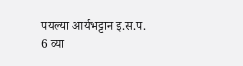पयल्या आर्यभट्टान इ.स.प. 6 व्या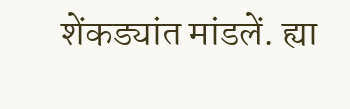शेंकड्यांत मांडलें. ह्या